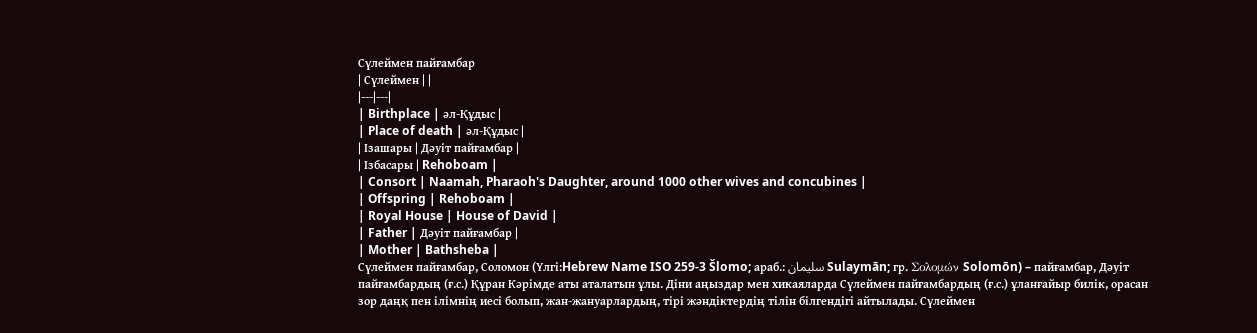Сүлеймен пайғамбар
| Сүлеймен | |
|---|---|
| Birthplace | әл-Құдыс |
| Place of death | әл-Құдыс |
| Ізашары | Дәуіт пайғамбар |
| Ізбасары | Rehoboam |
| Consort | Naamah, Pharaoh's Daughter, around 1000 other wives and concubines |
| Offspring | Rehoboam |
| Royal House | House of David |
| Father | Дәуіт пайғамбар |
| Mother | Bathsheba |
Сүлеймен пайғамбар, Соломон (Үлгі:Hebrew Name ISO 259-3 Šlomo; араб.: سليمان Sulaymān; гр. Σολομών Solomōn) – пайғамбар, Дәуіт пайғамбардың (ғ.с.) Құран Кәрімде аты аталатын ұлы. Діни аңыздар мен хикаяларда Сүлеймен пайғамбардың (ғ.с.) ұланғайыр билік, орасан зор даңқ пен ілімнің иесі болып, жан-жануарлардың, тірі жәндіктердің тілін білгендігі айтылады. Сүлеймен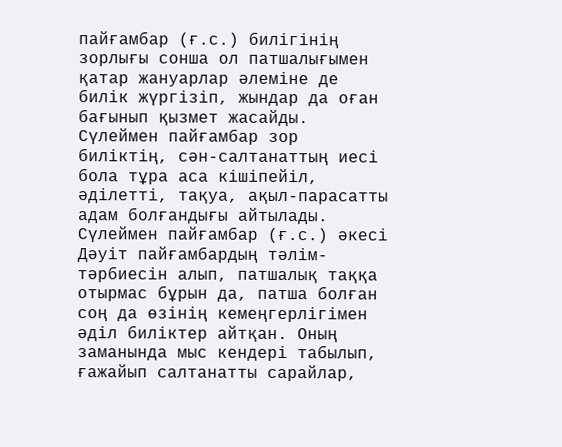пайғамбар (ғ.с.) билігінің зорлығы сонша ол патшалығымен қатар жануарлар әлеміне де билік жүргізіп, жындар да оған бағынып қызмет жасайды. Сүлеймен пайғамбар зор биліктің, сән-салтанаттың иесі бола тұра аса кішіпейіл, әділетті, тақуа, ақыл-парасатты адам болғандығы айтылады. Сүлеймен пайғамбар (ғ.с.) әкесі Дәуіт пайғамбардың тәлім-тәрбиесін алып, патшалық таққа отырмас бұрын да, патша болған соң да өзінің кемеңгерлігімен әділ биліктер айтқан. Оның заманында мыс кендері табылып, ғажайып салтанатты сарайлар,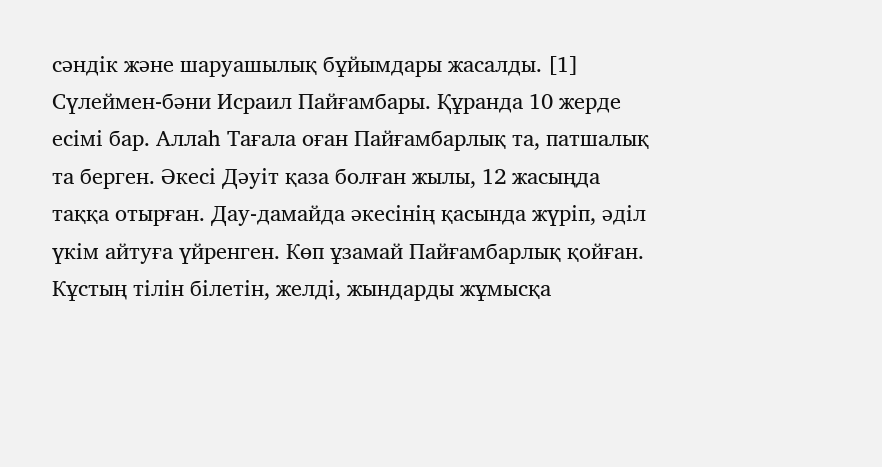сәндік және шаруашылық бұйымдары жасалды. [1] Сүлеймен-бәни Исраил Пайғамбары. Құранда 10 жерде есімі бар. Аллаһ Тағала оған Пайғамбарлық та, патшалық та берген. Әкесі Дәуіт қаза болған жылы, 12 жасыңда таққа отырған. Дау-дамайда әкесінің қасында жүріп, әділ үкім айтуға үйренген. Көп ұзамай Пайғамбарлық қойған.
Кұстың тілін білетін, желді, жындарды жұмысқа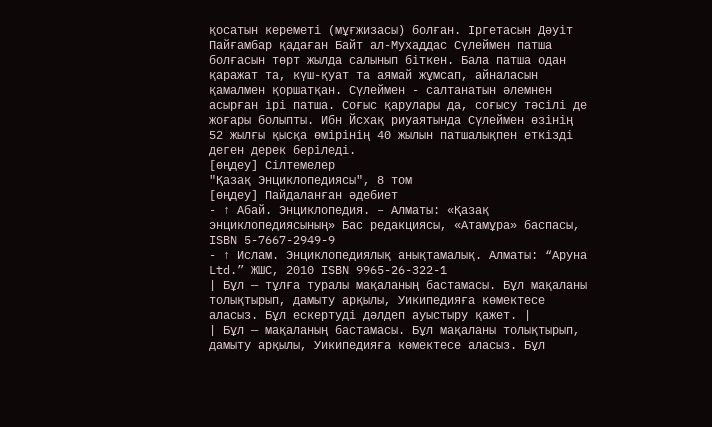қосатын кереметі (мұғжизасы) болған. Іргетасын Дәуіт Пайғамбар қадаған Байт ал-Мухаддас Сүлеймен патша болғасын төрт жылда салынып біткен. Бала патша одан қаражат та, күш-қуат та аямай жұмсап, айналасын қамалмен қоршатқан. Сүлеймен - салтанатын әлемнен асырған ірі патша. Соғыс қарулары да, соғысу тәсілі де жоғары болыпты. Ибн Йсхақ риуаятында Сүлеймен өзінің 52 жылғы қысқа өмірінің 40 жылын патшалықпен еткізді деген дерек беріледі.
[өңдеу] Сілтемелер
"Қазақ Энциклопедиясы", 8 том
[өңдеу] Пайдаланған әдебиет
- ↑ Абай. Энциклопедия. – Алматы: «Қазақ энциклопедиясының» Бас редакциясы, «Атамұра» баспасы, ISBN 5-7667-2949-9
- ↑ Ислам. Энциклопедиялық анықтамалық. Алматы: “Аруна Ltd.” ЖШС, 2010 ISBN 9965-26-322-1
| Бұл — тұлға туралы мақаланың бастамасы. Бұл мақаланы толықтырып, дамыту арқылы, Уикипедияға көмектесе аласыз. Бұл ескертуді дәлдеп ауыстыру қажет. |
| Бұл — мақаланың бастамасы. Бұл мақаланы толықтырып, дамыту арқылы, Уикипедияға көмектесе аласыз. Бұл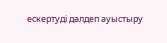ескертуді дәлдеп ауыстыру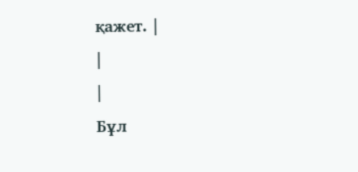қажет. |
|
|
Бұл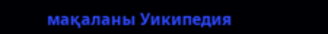мақаланы Уикипедия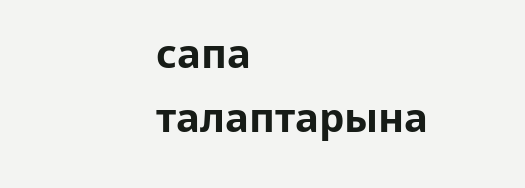сапа талаптарына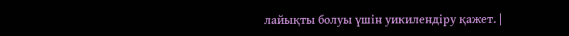лайықты болуы үшін уикилендіру қажет. |